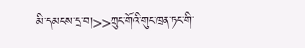མི་དམངས་དྲ་བ།>>ཀྲུང་གོའི་གུང་ཁྲན་ཏང་གི་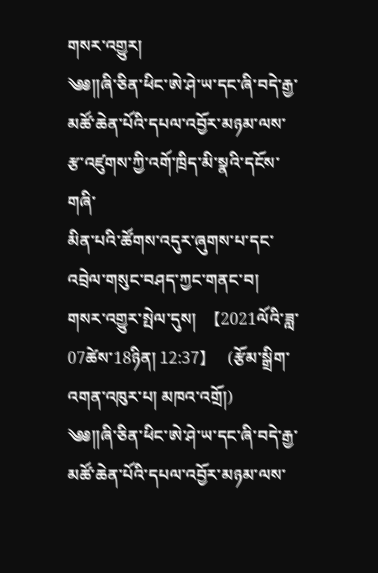གསར་འགྱུར།
༄༅།།ཞི་ཅིན་ཕིང་ཨེ་ཤེ་ཡ་དང་ཞི་བདེ་རྒྱ་མཚོ་ཆེན་པོའི་དཔལ་འབྱོར་མཉམ་ལས་རྩ་འཛུགས་ཀྱི་འགོ་ཁྲིད་མི་སྣའི་དངོས་གཞི་
མིན་པའི་ཚོགས་འདུར་ཞུགས་པ་དང་འབྲེལ་གསུང་བཤད་ཀྱང་གནང་བ།
གསར་འགྱུར་སྤེལ་དུས།  【2021ལོའི་ཟླ་ 07ཚེས་18ཉིན། 12:37】   (རྩོམ་སྒྲིག་འགན་འཁུར་པ། མཁའ་འགྲོ།)
༄༅།།ཞི་ཅིན་ཕིང་ཨེ་ཤེ་ཡ་དང་ཞི་བདེ་རྒྱ་མཚོ་ཆེན་པོའི་དཔལ་འབྱོར་མཉམ་ལས་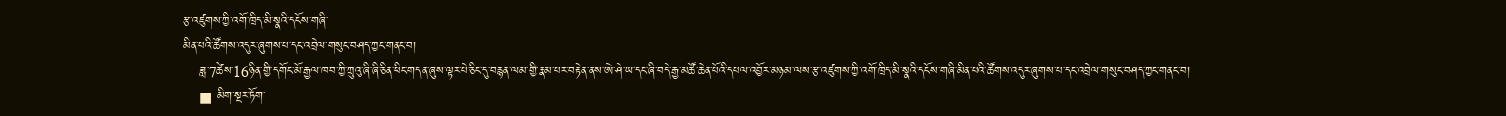རྩ་འཛུགས་ཀྱི་འགོ་ཁྲིད་མི་སྣའི་དངོས་གཞི་
མིན་པའི་ཚོགས་འདུར་ཞུགས་པ་དང་འབྲེལ་གསུང་བཤད་ཀྱང་གནང་བ།
    ཟླ་7ཚེས་16ཉིན་གྱི་དགོང་མོ་རྒྱལ་ཁབ་ཀྱི་ཀྲུའུ་ཞི་ཞི་ཅིན་ཕིང་གདན་ཞུས་ལྟར་པེ་ཅིང་དུ་བརྙན་ལམ་གྱི་རྣམ་པར་བརྟེན་ནས་ཨེ་ཤེ་ཡ་དང་ཞི་བདེ་རྒྱ་མཚོ་ཆེན་པོའི་དཔལ་འབྱོར་མཉམ་ལས་རྩ་འཛུགས་ཀྱི་འགོ་ཁྲིད་མི་སྣའི་དངོས་གཞི་མིན་པའི་ཚོགས་འདུར་ཞུགས་པ་དང་འབྲེལ་གསུང་བཤད་ཀྱང་གནང་བ།
    ■ མིག་སྔར་ཏོག་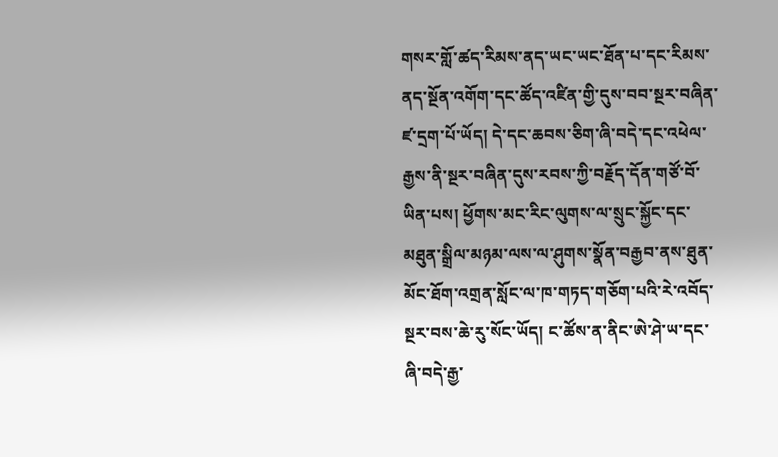གསར་གློ་ཚད་རིམས་ནད་ཡང་ཡང་ཐོན་པ་དང་རིམས་ནད་སྔོན་འགོག་དང་ཚོད་འཛིན་གྱི་དུས་བབ་སྔར་བཞིན་ཛ་དྲག་པོ་ཡོད། དེ་དང་ཆབས་ཅིག་ཞི་བདེ་དང་འཕེལ་རྒྱས་ནི་སྔར་བཞིན་དུས་རབས་ཀྱི་བརྗོད་དོན་གཙོ་བོ་ཡིན་པས། ཕྱོགས་མང་རིང་ལུགས་ལ་སྲུང་སྐྱོང་དང་མཐུན་སྒྲིལ་མཉམ་ལས་ལ་ཤུགས་སྣོན་བརྒྱབ་ནས་ཐུན་མོང་ཐོག་འགྲན་སློང་ལ་ཁ་གཏད་གཅོག་པའི་རེ་འབོད་སྔར་བས་ཆེ་རུ་སོང་ཡོད། ང་ཚོས་ན་ནིང་ཨེ་ཤེ་ཡ་དང་ཞི་བདེ་རྒྱ་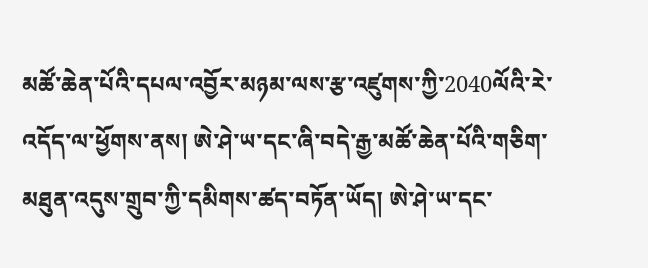མཚོ་ཆེན་པོའི་དཔལ་འབྱོར་མཉམ་ལས་རྩ་འཛུགས་ཀྱི་2040ལོའི་རེ་འདོད་ལ་ཕྱོགས་ནས། ཨེ་ཤེ་ཡ་དང་ཞི་བདེ་རྒྱ་མཚོ་ཆེན་པོའི་གཅིག་མཐུན་འདུས་གྲུབ་ཀྱི་དམིགས་ཚད་བཏོན་ཡོད། ཨེ་ཤེ་ཡ་དང་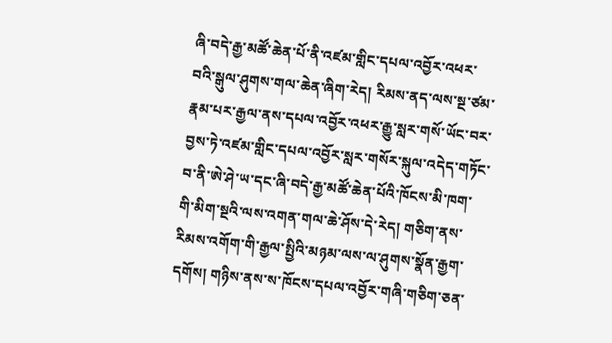ཞི་བདེ་རྒྱ་མཚོ་ཆེན་པོ་ནི་འཛམ་གླིང་དཔལ་འབྱོར་འཕར་བའི་སྒུལ་ཤུགས་གལ་ཆེན་ཞིག་རེད། རིམས་ནད་ལས་སྔ་ཙམ་རྣམ་པར་རྒྱལ་ནས་དཔལ་འབྱོར་འཕར་རྒྱུ་སླར་གསོ་ཡོང་བར་བྱས་ཏེ་འཛམ་གླིང་དཔལ་འབྱོར་སླར་གསོར་སྐུལ་འདེད་གཏོང་བ་ནི་ཨེ་ཤེ་ཡ་དང་ཞི་བདེ་རྒྱ་མཚོ་ཆེན་པོའི་ཁོངས་མི་ཁག་གི་མིག་སྔའི་ལས་འགན་གལ་ཆེ་ཤོས་དེ་རེད། གཅིག་ནས་རིམས་འགོག་གི་རྒྱལ་སྤྱིའི་མཉམ་ལས་ལ་ཤུགས་སྣོན་རྒྱག་དགོས། གཉིས་ནས་ས་ཁོངས་དཔལ་འབྱོར་གཞི་གཅིག་ཅན་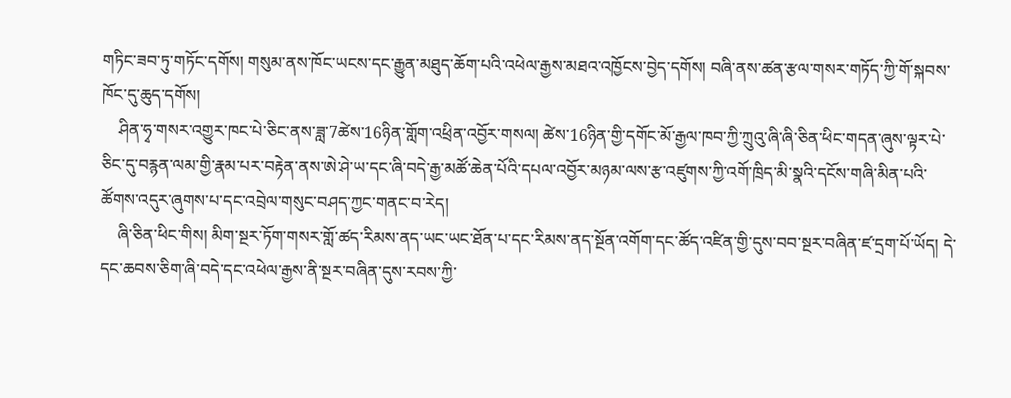གཏིང་ཟབ་ཏུ་གཏོང་དགོས། གསུམ་ནས་ཁོང་ཡངས་དང་རྒྱུན་མཐུད་ཆོག་པའི་འཕེལ་རྒྱས་མཐའ་འཁྱོངས་བྱེད་དགོས། བཞི་ནས་ཚན་རྩལ་གསར་གཏོད་ཀྱི་གོ་སྐབས་ཁོང་དུ་ཆུད་དགོས།
    ཤིན་ཧྭ་གསར་འགྱུར་ཁང་པེ་ཅིང་ནས་ཟླ་7ཚེས་16ཉིན་གློག་འཕྲིན་འབྱོར་གསལ། ཚེས་16ཉིན་གྱི་དགོང་མོ་རྒྱལ་ཁབ་ཀྱི་ཀྲུའུ་ཞི་ཞི་ཅིན་ཕིང་གདན་ཞུས་ལྟར་པེ་ཅིང་དུ་བརྙན་ལམ་གྱི་རྣམ་པར་བརྟེན་ནས་ཨེ་ཤེ་ཡ་དང་ཞི་བདེ་རྒྱ་མཚོ་ཆེན་པོའི་དཔལ་འབྱོར་མཉམ་ལས་རྩ་འཛུགས་ཀྱི་འགོ་ཁྲིད་མི་སྣའི་དངོས་གཞི་མིན་པའི་ཚོགས་འདུར་ཞུགས་པ་དང་འབྲེལ་གསུང་བཤད་ཀྱང་གནང་བ་རེད།
    ཞི་ཅིན་ཕིང་གིས། མིག་སྔར་ཏོག་གསར་གློ་ཚད་རིམས་ནད་ཡང་ཡང་ཐོན་པ་དང་རིམས་ནད་སྔོན་འགོག་དང་ཚོད་འཛིན་གྱི་དུས་བབ་སྔར་བཞིན་ཛ་དྲག་པོ་ཡོད། དེ་དང་ཆབས་ཅིག་ཞི་བདེ་དང་འཕེལ་རྒྱས་ནི་སྔར་བཞིན་དུས་རབས་ཀྱི་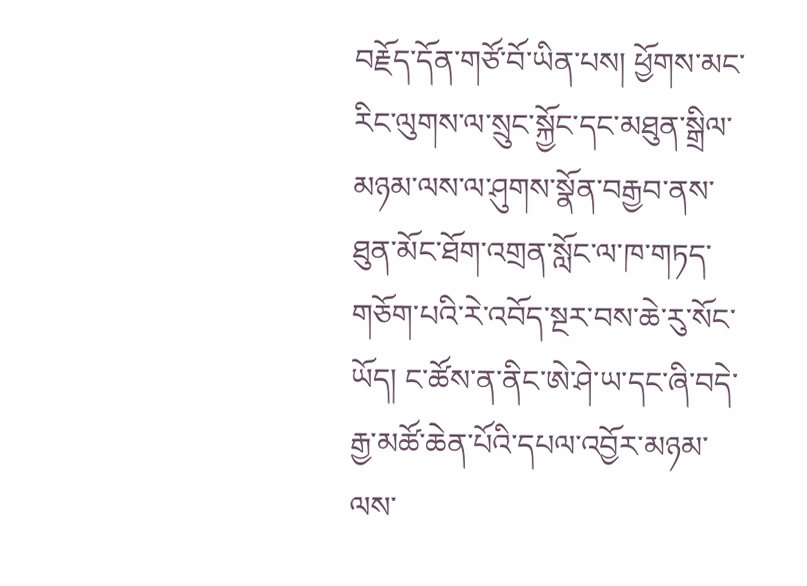བརྗོད་དོན་གཙོ་བོ་ཡིན་པས། ཕྱོགས་མང་རིང་ལུགས་ལ་སྲུང་སྐྱོང་དང་མཐུན་སྒྲིལ་མཉམ་ལས་ལ་ཤུགས་སྣོན་བརྒྱབ་ནས་ཐུན་མོང་ཐོག་འགྲན་སློང་ལ་ཁ་གཏད་གཅོག་པའི་རེ་འབོད་སྔར་བས་ཆེ་རུ་སོང་ཡོད། ང་ཚོས་ན་ནིང་ཨེ་ཤེ་ཡ་དང་ཞི་བདེ་རྒྱ་མཚོ་ཆེན་པོའི་དཔལ་འབྱོར་མཉམ་ལས་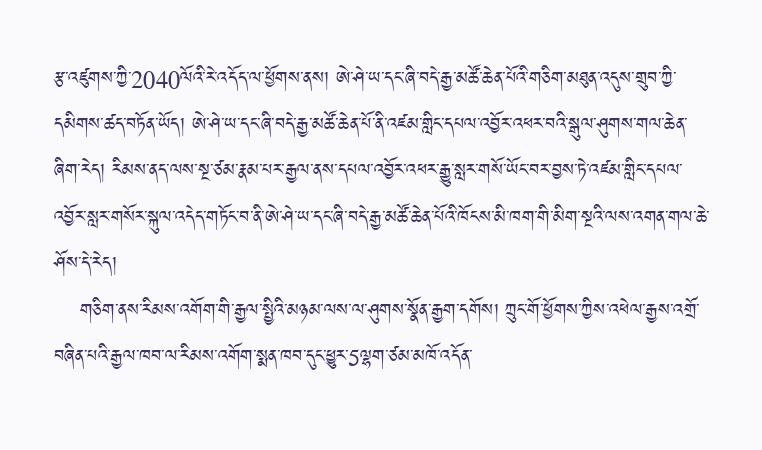རྩ་འཛུགས་ཀྱི་2040ལོའི་རེ་འདོད་ལ་ཕྱོགས་ནས། ཨེ་ཤེ་ཡ་དང་ཞི་བདེ་རྒྱ་མཚོ་ཆེན་པོའི་གཅིག་མཐུན་འདུས་གྲུབ་ཀྱི་དམིགས་ཚད་བཏོན་ཡོད། ཨེ་ཤེ་ཡ་དང་ཞི་བདེ་རྒྱ་མཚོ་ཆེན་པོ་ནི་འཛམ་གླིང་དཔལ་འབྱོར་འཕར་བའི་སྒུལ་ཤུགས་གལ་ཆེན་ཞིག་རེད། རིམས་ནད་ལས་སྔ་ཙམ་རྣམ་པར་རྒྱལ་ནས་དཔལ་འབྱོར་འཕར་རྒྱུ་སླར་གསོ་ཡོང་བར་བྱས་ཏེ་འཛམ་གླིང་དཔལ་འབྱོར་སླར་གསོར་སྐུལ་འདེད་གཏོང་བ་ནི་ཨེ་ཤེ་ཡ་དང་ཞི་བདེ་རྒྱ་མཚོ་ཆེན་པོའི་ཁོངས་མི་ཁག་གི་མིག་སྔའི་ལས་འགན་གལ་ཆེ་ཤོས་དེ་རེད།
    གཅིག་ནས་རིམས་འགོག་གི་རྒྱལ་སྤྱིའི་མཉམ་ལས་ལ་ཤུགས་སྣོན་རྒྱག་དགོས། ཀྲུང་གོ་ཕྱོགས་ཀྱིས་འཕེལ་རྒྱས་འགྲོ་བཞིན་པའི་རྒྱལ་ཁབ་ལ་རིམས་འགོག་སྨན་ཁབ་དུང་ཕྱུར་5ལྷག་ཙམ་མཁོ་འདོན་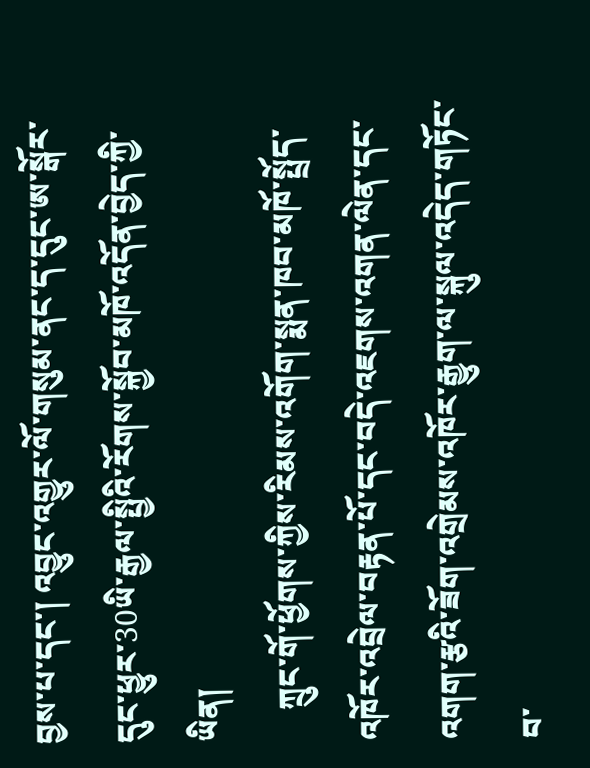བྱས་པ་དང་། འབྱུང་འགྱུར་ལོ་གསུམ་ནང་ད་དུང་ཨ་སྒོར་དུང་ཕྱུར་30ཡི་རྒྱལ་སྤྱིའི་རོགས་སྐྱོབ་མཁོ་འདོན་བྱེད་ཀྱི་ཡིན།
    ཀྲུང་གོ་ཕྱོགས་ཀྱིས་རིམས་འགོག་སྨན་ཁབ་མཁོ་སྤྲོད་འཁོར་འབྲེལ་བརྟན་པོ་དང་བདེ་འཇགས་འགན་ལེན་དང་འགག་རྩའི་ཟོག་འགྲེམས་འཁོར་རྒྱུག་ལ་སྐུལ་འདེད་གཏོང་བ་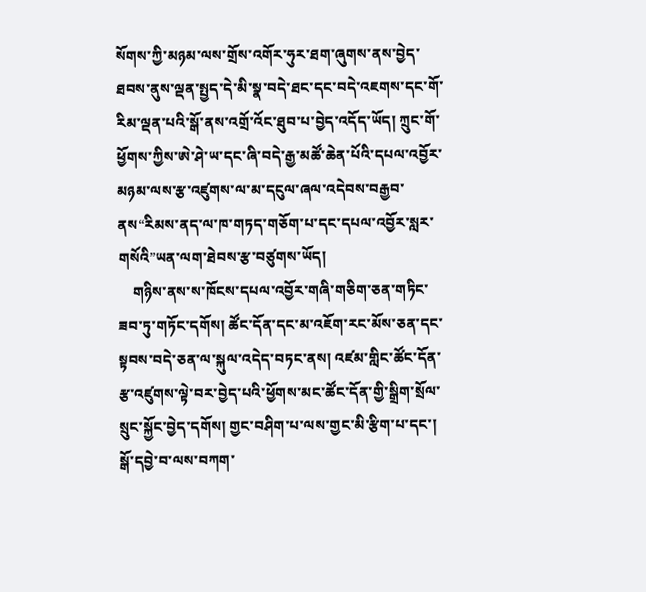སོགས་ཀྱི་མཉམ་ལས་གྲོས་འགོར་ཧུར་ཐག་ཞུགས་ནས་བྱེད་ཐབས་ནུས་ལྡན་སྤྱད་དེ་མི་སྣ་བདེ་ཐང་དང་བདེ་འཇགས་དང་གོ་རིམ་ལྡན་པའི་སྒོ་ནས་འགྲོ་འོང་ཐུབ་པ་བྱེད་འདོད་ཡོད། ཀྲུང་གོ་ཕྱོགས་ཀྱིས་ཨེ་ཤེ་ཡ་དང་ཞི་བདེ་རྒྱ་མཚོ་ཆེན་པོའི་དཔལ་འབྱོར་མཉམ་ལས་རྩ་འཛུགས་ལ་མ་དངུལ་ཞལ་འདེབས་བརྒྱབ་ནས“རིམས་ནད་ལ་ཁ་གཏད་གཅོག་པ་དང་དཔལ་འབྱོར་སླར་གསོའི”ཡན་ལག་ཐེབས་རྩ་བཙུགས་ཡོད།
    གཉིས་ནས་ས་ཁོངས་དཔལ་འབྱོར་གཞི་གཅིག་ཅན་གཏིང་ཟབ་ཏུ་གཏོང་དགོས། ཚོང་དོན་དང་མ་འཇོག་རང་མོས་ཅན་དང་སྟབས་བདེ་ཅན་ལ་སྐུལ་འདེད་བཏང་ནས། འཛམ་གླིང་ཚོང་དོན་རྩ་འཛུགས་ལྟེ་བར་བྱེད་པའི་ཕྱོགས་མང་ཚོང་དོན་གྱི་སྒྲིག་སྲོལ་སྲུང་སྐྱོང་བྱེད་དགོས། གྱང་བཤིག་པ་ལས་གྱང་མི་རྩིག་པ་དང་། སྒོ་དབྱེ་བ་ལས་བཀག་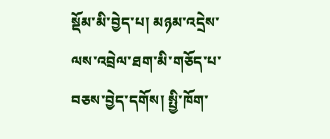སྡོམ་མི་བྱེད་པ། མཉམ་འདྲེས་ལས་འབྲེལ་ཐག་མི་གཅོད་པ་བཅས་བྱེད་དགོས། སྤྱི་ཁོག་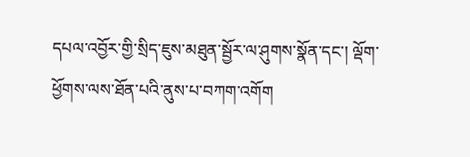དཔལ་འབྱོར་གྱི་སྲིད་ཇུས་མཐུན་སྦྱོར་ལ་ཤུགས་སྣོན་དང་། ལྡོག་ཕྱོགས་ལས་ཐོན་པའི་ནུས་པ་བཀག་འགོག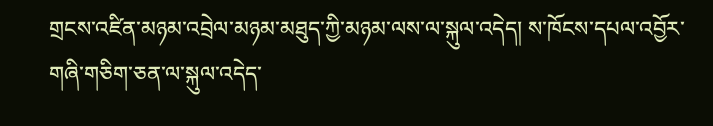གྲངས་འཛིན་མཉམ་འབྲེལ་མཉམ་མཐུད་ཀྱི་མཉམ་ལས་ལ་སྐུལ་འདེད། ས་ཁོངས་དཔལ་འབྱོར་གཞི་གཅིག་ཅན་ལ་སྐུལ་འདེད་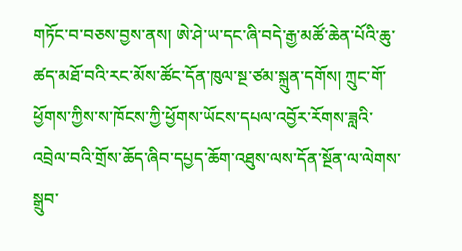གཏོང་བ་བཅས་བྱས་ནས། ཨེ་ཤེ་ཡ་དང་ཞི་བདེ་རྒྱ་མཚོ་ཆེན་པོའི་ཆུ་ཚད་མཐོ་བའི་རང་མོས་ཚོང་དོན་ཁུལ་སྔ་ཙམ་སྐྲུན་དགོས། ཀྲུང་གོ་ཕྱོགས་ཀྱིས་ས་ཁོངས་ཀྱི་ཕྱོགས་ཡོངས་དཔལ་འབྱོར་རོགས་ཟླའི་འབྲེལ་བའི་གྲོས་ཆོད་ཞིབ་དཔྱད་ཆོག་འཐུས་ལས་དོན་སྔོན་ལ་ལེགས་སྒྲུབ་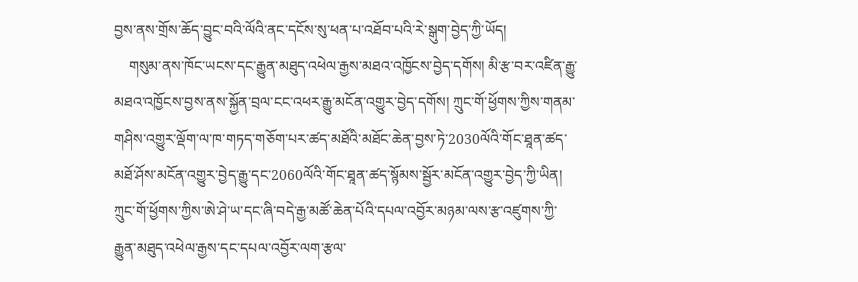བྱས་ནས་གྲོས་ཆོད་བྱུང་བའི་ལོའི་ནང་དངོས་སུ་ཕན་པ་འཐོབ་པའི་རེ་སྒུག་བྱེད་ཀྱི་ཡོད།
    གསུམ་ནས་ཁོང་ཡངས་དང་རྒྱུན་མཐུད་འཕེལ་རྒྱས་མཐའ་འཁྱོངས་བྱེད་དགོས། མི་རྩ་བར་འཛིན་རྒྱུ་མཐའ་འཁྱོངས་བྱས་ནས་སྐྱོན་བྲལ་ངང་འཕར་རྒྱུ་མངོན་འགྱུར་བྱེད་དགོས། ཀྲུང་གོ་ཕྱོགས་ཀྱིས་གནམ་གཤིས་འགྱུར་ལྡོག་ལ་ཁ་གཏད་གཅོག་པར་ཚད་མཐོའི་མཐོང་ཆེན་བྱས་ཏེ་2030ལོའི་གོང་ཐཱན་ཚད་མཐོ་ཤོས་མངོན་འགྱུར་བྱེད་རྒྱུ་དང་2060ལོའི་གོང་ཐཱན་ཚད་སྙོམས་སྦྱོར་མངོན་འགྱུར་བྱེད་ཀྱི་ཡིན། ཀྲུང་གོ་ཕྱོགས་ཀྱིས་ཨེ་ཤེ་ཡ་དང་ཞི་བདེ་རྒྱ་མཚོ་ཆེན་པོའི་དཔལ་འབྱོར་མཉམ་ལས་རྩ་འཛུགས་ཀྱི་རྒྱུན་མཐུད་འཕེལ་རྒྱས་དང་དཔལ་འབྱོར་ལག་རྩལ་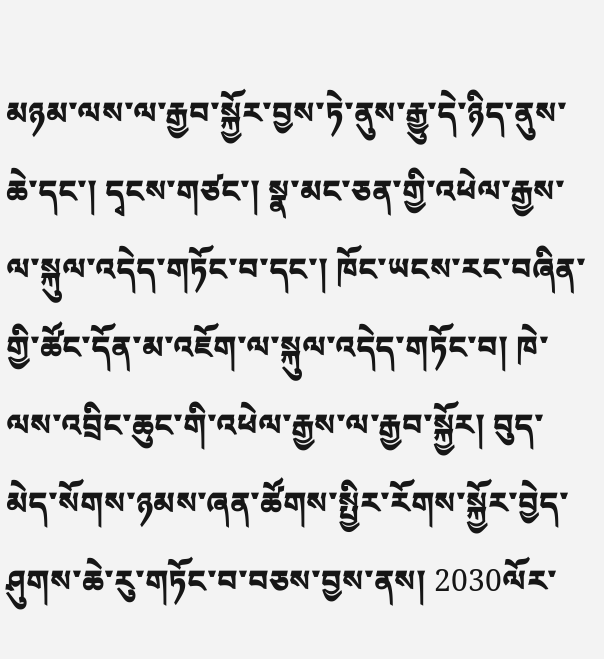མཉམ་ལས་ལ་རྒྱབ་སྐྱོར་བྱས་ཏེ་ནུས་རྒྱུ་དེ་ཉིད་ནུས་ཆེ་དང་། དྭངས་གཙང་། སྣ་མང་ཅན་གྱི་འཕེལ་རྒྱས་ལ་སྐུལ་འདེད་གཏོང་བ་དང་། ཁོང་ཡངས་རང་བཞིན་གྱི་ཚོང་དོན་མ་འཇོག་ལ་སྐུལ་འདེད་གཏོང་བ། ཁེ་ལས་འབྲིང་ཆུང་གི་འཕེལ་རྒྱས་ལ་རྒྱབ་སྐྱོར། བུད་མེད་སོགས་ཉམས་ཞན་ཚོགས་སྤྱིར་རོགས་སྐྱོར་བྱེད་ཤུགས་ཆེ་རུ་གཏོང་བ་བཅས་བྱས་ནས། 2030ལོར་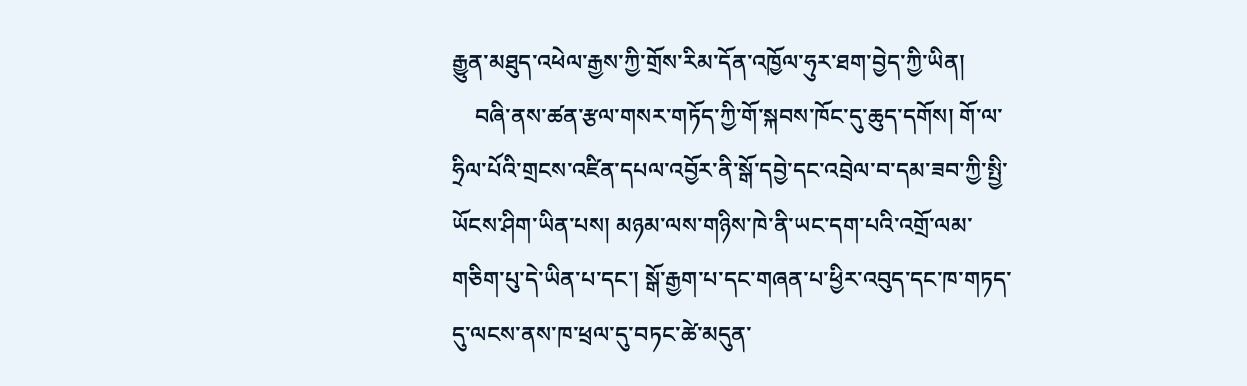རྒྱུན་མཐུད་འཕེལ་རྒྱས་ཀྱི་གྲོས་རིམ་དོན་འཁྱོལ་ཧུར་ཐག་བྱེད་ཀྱི་ཡིན།
    བཞི་ནས་ཚན་རྩལ་གསར་གཏོད་ཀྱི་གོ་སྐབས་ཁོང་དུ་ཆུད་དགོས། གོ་ལ་ཧྲིལ་པོའི་གྲངས་འཛིན་དཔལ་འབྱོར་ནི་སྒོ་དབྱེ་དང་འབྲེལ་བ་དམ་ཟབ་ཀྱི་སྤྱི་ཡོངས་ཤིག་ཡིན་པས། མཉམ་ལས་གཉིས་ཁེ་ནི་ཡང་དག་པའི་འགྲོ་ལམ་གཅིག་པུ་དེ་ཡིན་པ་དང་། སྒོ་རྒྱག་པ་དང་གཞན་པ་ཕྱིར་འབུད་དང་ཁ་གཏད་དུ་ལངས་ནས་ཁ་ཕྲལ་དུ་བཏང་ཚེ་མདུན་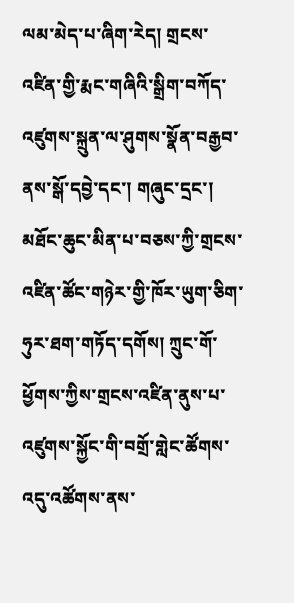ལམ་མེད་པ་ཞིག་རེད། གྲངས་འཛིན་གྱི་རྨང་གཞིའི་སྒྲིག་བཀོད་འཛུགས་སྐྲུན་ལ་ཤུགས་སྣོན་བརྒྱབ་ནས་སྒོ་དབྱེ་དང་། གཞུང་དྲང་། མཐོང་ཆུང་མིན་པ་བཅས་ཀྱི་གྲངས་འཛིན་ཚོང་གཉེར་གྱི་ཁོར་ཡུག་ཅིག་ཧུར་ཐག་གཏོད་དགོས། ཀྲུང་གོ་ཕྱོགས་ཀྱིས་གྲངས་འཛིན་ནུས་པ་འཛུགས་སྐྱོང་གི་བགྲོ་གླེང་ཚོགས་འདུ་འཚོགས་ནས་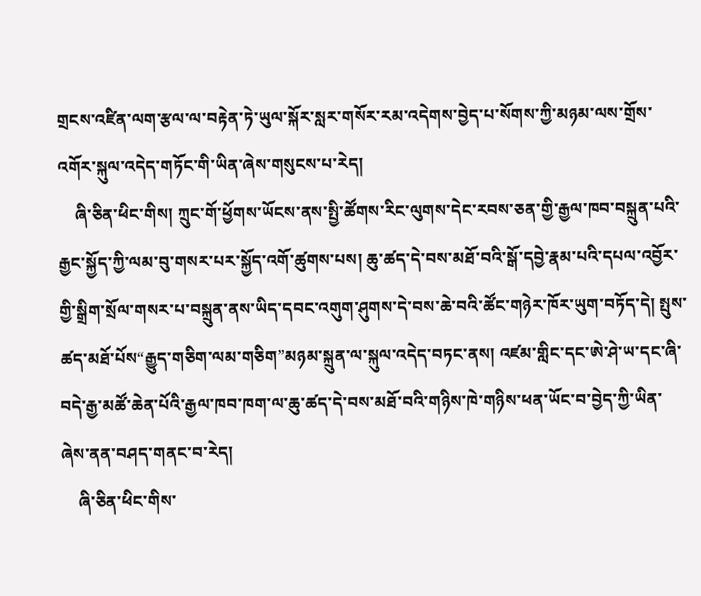གྲངས་འཛིན་ལག་རྩལ་ལ་བརྟེན་ཏེ་ཡུལ་སྐོར་སླར་གསོར་རམ་འདེགས་བྱེད་པ་སོགས་ཀྱི་མཉམ་ལས་གྲོས་འགོར་སྐུལ་འདེད་གཏོང་གི་ཡིན་ཞེས་གསུངས་པ་རེད།
    ཞི་ཅིན་ཕིང་གིས། ཀྲུང་གོ་ཕྱོགས་ཡོངས་ནས་སྤྱི་ཚོགས་རིང་ལུགས་དེང་རབས་ཅན་གྱི་རྒྱལ་ཁབ་བསྐྲུན་པའི་རྒྱང་སྐྱོད་ཀྱི་ལམ་བུ་གསར་པར་སྐྱོད་འགོ་ཚུགས་པས། ཆུ་ཚད་དེ་བས་མཐོ་བའི་སྒོ་དབྱེ་རྣམ་པའི་དཔལ་འབྱོར་གྱི་སྒྲིག་སྲོལ་གསར་པ་བསྐྲུན་ནས་ཡིད་དབང་འགུག་ཤུགས་དེ་བས་ཆེ་བའི་ཚོང་གཉེར་ཁོར་ཡུག་བཏོད་དེ། སྤུས་ཚད་མཐོ་པོས“རྒྱུད་གཅིག་ལམ་གཅིག”མཉམ་སྐྲུན་ལ་སྐུལ་འདེད་བཏང་ནས། འཛམ་གླིང་དང་ཨེ་ཤེ་ཡ་དང་ཞི་བདེ་རྒྱ་མཚོ་ཆེན་པོའི་རྒྱལ་ཁབ་ཁག་ལ་ཆུ་ཚད་དེ་བས་མཐོ་བའི་གཉིས་ཁེ་གཉིས་ཕན་ཡོང་བ་བྱེད་ཀྱི་ཡིན་ཞེས་ནན་བཤད་གནང་བ་རེད།
    ཞི་ཅིན་ཕིང་གིས་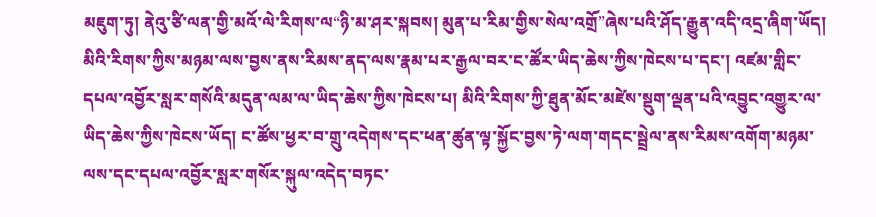མཇུག་ཏུ། ནེའུ་ཙི་ལན་གྱི་མའོ་ལེ་རིགས་ལ“ཉི་མ་ཤར་སྐབས། མུན་པ་རིམ་གྱིས་སེལ་འགྲོ”ཞེས་པའི་ཤོད་རྒྱུན་འདི་འདྲ་ཞིག་ཡོད། མིའི་རིགས་ཀྱིས་མཉམ་ལས་བྱས་ནས་རིམས་ནད་ལས་རྣམ་པར་རྒྱལ་བར་ང་ཚོར་ཡིད་ཆེས་ཀྱིས་ཁེངས་པ་དང་། འཛམ་གླིང་དཔལ་འབྱོར་སླར་གསོའི་མདུན་ལམ་ལ་ཡིད་ཆེས་ཀྱིས་ཁེངས་པ། མིའི་རིགས་ཀྱི་ཐུན་མོང་མཛེས་སྡུག་ལྡན་པའི་འབྱུང་འགྱུར་ལ་ཡིད་ཆེས་ཀྱིས་ཁེངས་ཡོད། ང་ཚོས་ཕྱར་བ་གྲུ་འདེགས་དང་ཕན་ཚུན་ལྟ་སྐྱོང་བྱས་ཏེ་ལག་གདང་སྦྲེལ་ནས་རིམས་འགོག་མཉམ་ལས་དང་དཔལ་འབྱོར་སླར་གསོར་སྐུལ་འདེད་བཏང་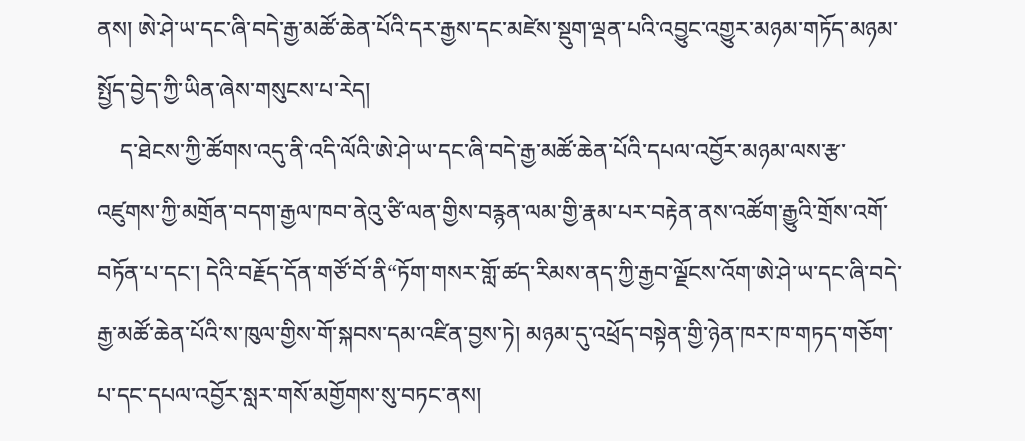ནས། ཨེ་ཤེ་ཡ་དང་ཞི་བདེ་རྒྱ་མཚོ་ཆེན་པོའི་དར་རྒྱས་དང་མཛེས་སྡུག་ལྡན་པའི་འབྱུང་འགྱུར་མཉམ་གཏོད་མཉམ་སྤྱོད་བྱེད་ཀྱི་ཡིན་ཞེས་གསུངས་པ་རེད།
    ད་ཐེངས་ཀྱི་ཚོགས་འདུ་ནི་འདི་ལོའི་ཨེ་ཤེ་ཡ་དང་ཞི་བདེ་རྒྱ་མཚོ་ཆེན་པོའི་དཔལ་འབྱོར་མཉམ་ལས་རྩ་འཛུགས་ཀྱི་མགྲོན་བདག་རྒྱལ་ཁབ་ནེའུ་ཙི་ལན་གྱིས་བརྙན་ལམ་གྱི་རྣམ་པར་བརྟེན་ནས་འཚོག་རྒྱུའི་གྲོས་འགོ་བཏོན་པ་དང་། དེའི་བརྗོད་དོན་གཙོ་བོ་ནི“ཏོག་གསར་གློ་ཚད་རིམས་ནད་ཀྱི་རྒྱབ་ལྗོངས་འོག་ཨེ་ཤེ་ཡ་དང་ཞི་བདེ་རྒྱ་མཚོ་ཆེན་པོའི་ས་ཁུལ་གྱིས་གོ་སྐབས་དམ་འཛིན་བྱས་ཏེ། མཉམ་དུ་འཕྲོད་བསྟེན་གྱི་ཉེན་ཁར་ཁ་གཏད་གཅོག་པ་དང་དཔལ་འབྱོར་སླར་གསོ་མགྱོགས་སུ་བཏང་ནས།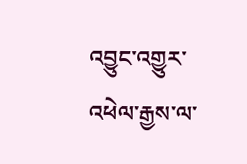འབྱུང་འགྱུར་འཕེལ་རྒྱས་ལ་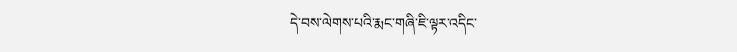དེ་བས་ལེགས་པའི་རྨང་གཞི་ཇི་ལྟར་འདིང་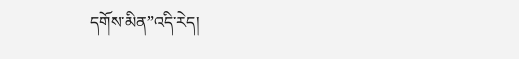དགོས་མིན”འདི་རེད།